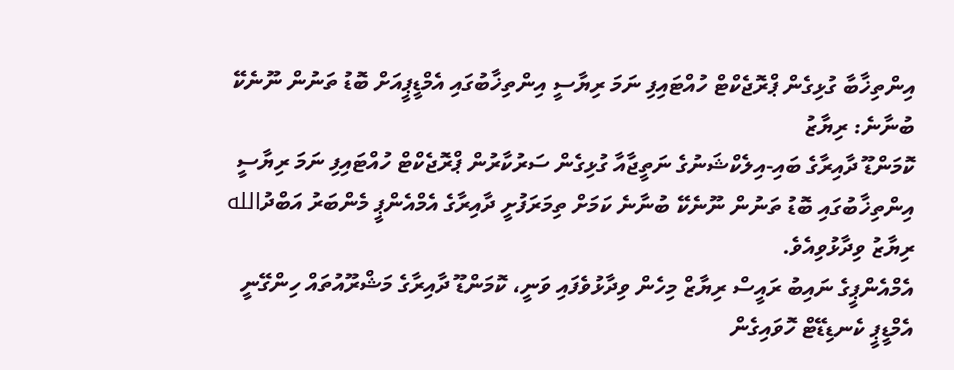އިންތިޚާބާ ގުޅިގެން ޕްރޮޖެކްޓް ހުއްޓައިފި ނަމަ ރިޔާސީ އިންތިޚާބުގައި އެމްޑީޕީއަށް ބޮޑު ތަނުން ނޫނެކޭ ބުނާނެ: ރިޔާޒު
ކޮމަންޑޫ ދާއިރާގެ ބައި-އިލެކްޝަނުގެ ނަތީޖާއާ ގުޅިގެން ސަރުކާރުން ޕްރޮޖެކްޓް ހުއްޓައިފި ނަމަ ރިޔާސީ އިންތިޚާބުގައި ބޮޑު ތަނުން ނޫނެކޭ ބުނާނެ ކަމަށް ތިމަރަފުށީ ދާއިރާގެ އެމްއެންޕީ މެންބަރު އަބްދުالله ރިޔާޒު ވިދާޅުވިއެވެ.
އެމްއެންޕީގެ ނައިބު ރައީސް ރިޔާޒް މިހެން ވިދާޅުވެފައި ވަނީ، ކޮމަންޑޫ ދާއިރާގެ މަޝްރޫއުތައް ހިންގޭނީ އެމްޑީޕީ ކެނޑިޑޭޓް ހޮވައިގެން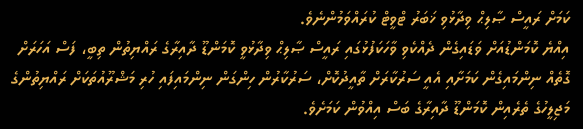ކަމަށް ރައީސް ޞާލިޙް ވިދާޅުވި ޚަބަރު ޓްވީޓް ކުރައްވަމުންނެވެ.
އިއްޔެ ކޮމަންޑުއަށް ވަޑައިގެން ދެއްކެވި ވާހަކަފުޅުގައި ރައީސް ޞާލިޙް ވިދާޅުވީ ކޮމަންޑޫ ދާއިރާގެ ރައްޔިތުން ތިބީ، ފަސް އަހަރަށް ގޮތެއް ނިންމައިގެން ކަމަށާއި އެއީ ސަރުކާރަށް ތާއީދުކޮށް، ސަރުކާރުން ހިންގަން ނިންމައިފައި ހުރި މަޝްރޫއުތަކަށް ރައްޔިތުންގެ މަޖިލީހުގެ ތެރެއިން ކޮމަންޑޫ ދާއިރާގެ ބަސް އިއްވުން ކަމަށެވެ.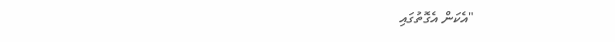"އެކަން އެގޮތުގައި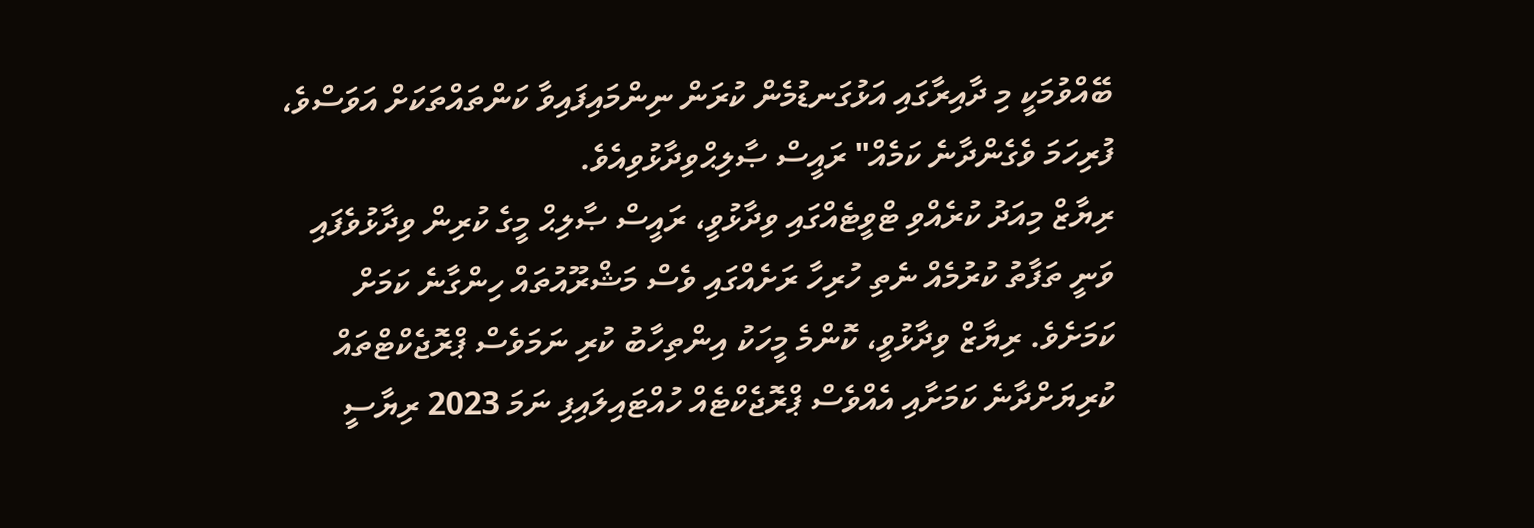ބޭއްވުމަކީ މި ދާއިރާގައި އަޅުގަނޑުމެން ކުރަން ނިންމައިފައިވާ ކަންތައްތަކަށް އަވަސްވެ، ފުރިހަމަ ވެގެންދާނެ ކަމެއް" ރައީސް ޞާލިޙްވިދާޅުވިއެވެ.
ރިޔާޒް މިއަދު ކުރެއްވި ޓްވީޓެއްގައި ވިދާޅުވީ، ރައީސް ޞާލިޙް މީގެ ކުރިން ވިދާޅުވެފައި ވަނީ ތަފާތު ކުރުމެއް ނެތި ހުރިހާ ރަށެއްގައި ވެސް މަޝްރޫއުތައް ހިންގާނެ ކަމަށް ކަމަށެވެ. ރިޔާޒް ވިދާޅުވީ، ކޮންމެ މީހަކު އިންތިހާބު ކުރި ނަމަވެސް ޕްރޮޖެކްޓްތައް ކުރިޔަށްދާނެ ކަމަށާއި އެއްވެސް ޕްރޮޖެކްޓެއް ހުއްޓައިލައިފި ނަމަ 2023 ރިޔާސީ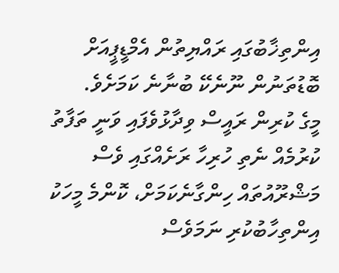އިންތިޚާބުގައި ރައްޔިތުން އެމްޑީޕީއަށް ބޮޑުތަނުން ނޫނެކޭ ބުނާނެ ކަމަށެވެ.
މީގެ ކުރިން ރައީސް ވިދާޅުވެފައި ވަނީ ތަފާތު ކުރުމެއް ނެތި ހުރިހާ ރަށެއްގައި ވެސް މަޝްރޫއުތައް ހިންގާނެކަމަށް، ކޮންމެ މީހަކު އިންތިހާބުކުރި ނަމަވެސް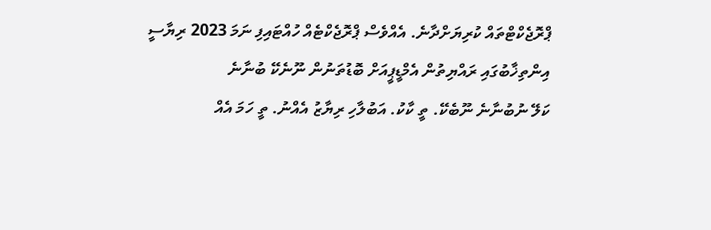ޕްރޮޖެކްޓްތައް ކުރިޔަށްދާނެ. އެއްވެސް ޕްރޮޖެކްޓެއް ހުއްޓައިފި ނަމަ 2023 ރިޔާސީ އިންތިޚާބުގައި ރައްޔިތުން އެމްޑީޕީއަށް ބޮޑުތަނުން ނޫނެކޭ ބުނާނެ
ކަލޭ ނުބުނާނެ ނޫބެކޭ. ތީ ކާކު. އަބުލާހި ރިޔާޒު އެއްނު. ތީ ހަމަ އެއް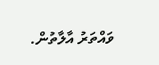ވައްތަރު އާލާތުން.